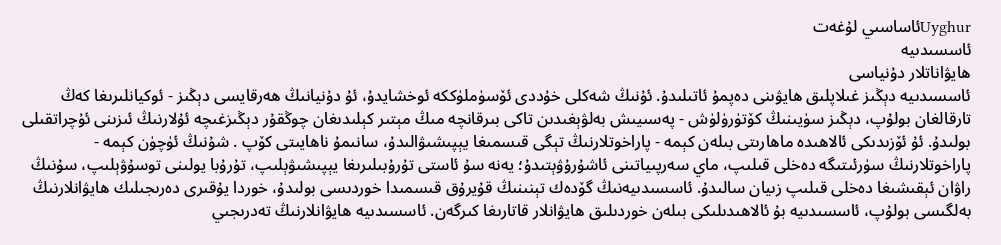Uyghurئاساسىي لۇغەت
ئاسسىدىيە
ھايۋاناتلار دۇنياسى
ئاسسىدىيە دېڭىز غىلاپلىق ھايۋىنى دەپمۇ ئاتىلىدۇ. ئۇنىڭ شەكلى خۇددى ئۆسۈملۈككە ئوخشايدۇ، ئۇ دۇنيانىڭ ھەرقايسى دېڭىز - ئوكيانلىرىغا كەڭ تارقالغان بولۇپ، دېڭىز سۈيىنىڭ كۆتۈرۈلۈش - پەسىيىش بەلۋېغىدىن تاكى بىرقانچە مىڭ مېتىر كېلىدىغان چوڭقۇر دېڭىزغىچە ئۇلارنىڭ ئىزىنى ئۇچراتقىلى بولىدۇ. ئۇ ئۆزىدىكى ئالاھىدە ماھارىتى بىلەن كېمە - پاراخوتلارنىڭ تېگى قىسمىغا يېپىشىۋالىدۇ، سانىمۇ ناھايىتى كۆپ . شۇنىڭ ئۈچۈن كېمە - پاراخوتلارنىڭ سۈرئىتىگە دەخلى قىلىپ، ماي سەرپىياتىنى ئاشۇرۇۋېتىدۇ؛ يەنە سۇ ئاستى تۇرۇبىلىرىغا يېپىشىۋېلىپ، تۇرۇبا يولىنى توسۇۋېلىپ، سۇنىڭ راۋان ئېقىشىغا دەخلى قىلىپ زىيان سالىدۇ. ئاسسىدىيەنىڭ گۆدەك تېنىنىڭ قۇيرۇق قىسمىدا خوردىسى بولىدۇ، خوردا يۇقىرى دەرىجىلىك ھايۋانلارنىڭ بەلگىسى بولۇپ، ئاسسىدىيە بۇ ئالاھىدىلىكى بىلەن خوردىلىق ھايۋانلار قاتارىغا كىرگەن. ئاسسىدىيە ھايۋانلارنىڭ تەدرىجىي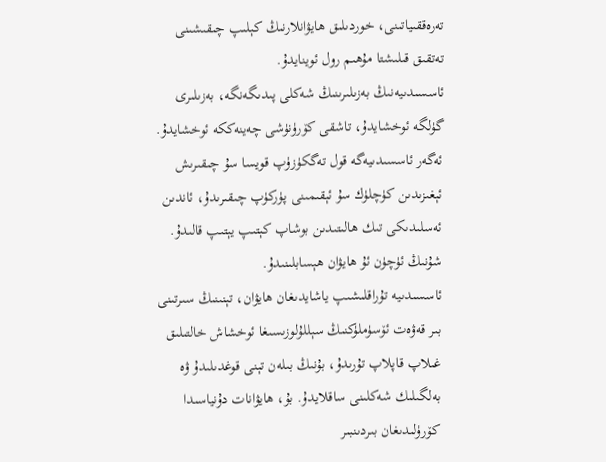تەرەققىياتىنى، خوردىلىق ھايۋانلارنىڭ كېلىپ چىقىشىنى تەتقىق قىلىشتا مۇھىم رول ئوينايدۇ.
ئاسسىدىيەنىڭ بەزىلىرىنىڭ شەكلى پىدىگەنگە، بەزىلىرى گۈلگە ئوخشايدۇ، تاشقى كۆرۈنۈشى چەينەككە ئوخشايدۇ. ئەگەر ئاسسىدىيەگە قول تەگكۈزۈپ قويسا سۇ چىقىرىش ئېغىزىدىن كۈچلۈك سۇ ئېقىمىنى پۈركۈپ چىقىرىدۇ، ئاندىن ئەسلىدىكى تىك ھالىتىدىن بوشاپ كېتىپ يېتىپ قالىدۇ. شۇنىڭ ئۈچۈن ئۇ ھايۋان ھېسابلىنىدۇ.
ئاسسىدىيە تۇراقلىشىپ ياشايدىغان ھايۋان، تېنىنىڭ سىرتىنى بىر قەۋەت ئۆسۈملۈكنىڭ سېللۇلوزىسىغا ئوخشاش خالتىلىق غىلاپ قاپلاپ تۇرىدۇ، بۇنىڭ بىلەن تېنى قوغدىلىدۇ ۋە بەلگىلىك شەكلىنى ساقلايدۇ. بۇ، ھايۋانات دۇنياسىدا كۆرۈلىدىغان بىردىنبىر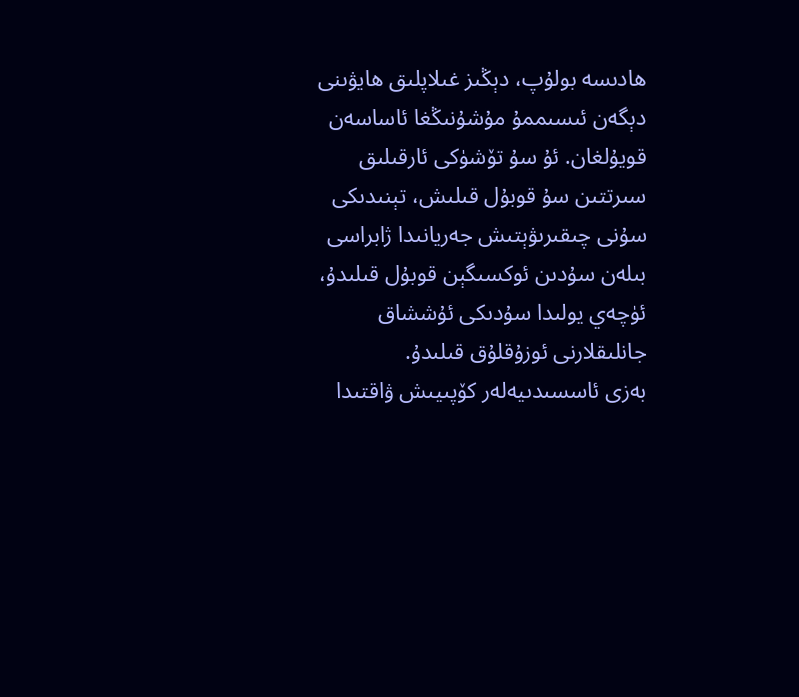ھادىسە بولۇپ، دېڭىز غىلاپلىق ھايۋىنى دېگەن ئىسىممۇ مۇشۇنىڭغا ئاساسەن قويۇلغان. ئۇ سۇ تۆشۈكى ئارقىلىق سىرتتىن سۇ قوبۇل قىلىش، تېنىدىكى سۇنى چىقىرىۋېتىش جەريانىدا ژابراسى بىلەن سۇدىن ئوكسىگېن قوبۇل قىلىدۇ، ئۈچەي يولىدا سۇدىكى ئۇششاق جانلىقلارنى ئوزۇقلۇق قىلىدۇ.
بەزى ئاسسىدىيەلەر كۆپىيىش ۋاقتىدا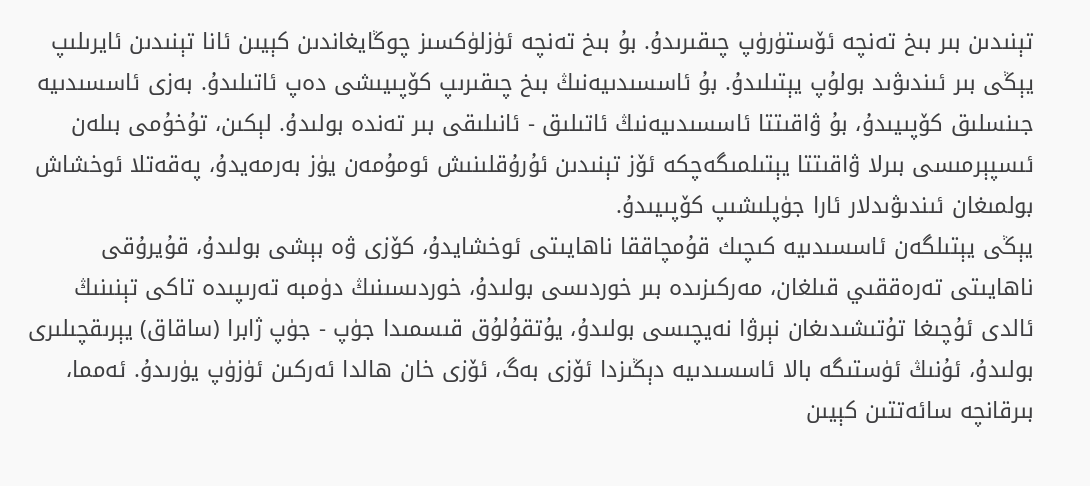تېنىدىن بىر بىخ تەنچە ئۆستۈرۈپ چىقىرىدۇ. بۇ بىخ تەنچە ئۈزلۈكسىز چوڭايغاندىن كېيىن ئانا تېنىدىن ئايرىلىپ يېڭى بىر ئىندىۋىد بولۇپ يېتىلىدۇ. بۇ ئاسسىدىيەنىڭ بىخ چىقىرىپ كۆپىيىشى دەپ ئاتىلىدۇ. بەزى ئاسسىدىيە جىنسلىق كۆپىيىدۇ، بۇ ۋاقىتتا ئاسسىدىيەنىڭ ئاتىلىق - ئانىلىقى بىر تەندە بولىدۇ. لېكىن، تۇخۇمى بىلەن ئىسپېرمىسى بىرلا ۋاقىتتا يېتىلمىگەچكە ئۆز تېنىدىن ئۇرۇقلىنىش ئومۇمەن يۈز بەرمەيدۇ، پەقەتلا ئوخشاش بولمىغان ئىندىۋىدلار ئارا جۈپلىشىپ كۆپىيىدۇ.
يېڭى يېتىلگەن ئاسسىدىيە كىچىك قۇمچاققا ناھايىتى ئوخشايدۇ، كۆزى ۋە بېشى بولىدۇ، قۇيرۇقى ناھايىتى تەرەققىي قىلغان، مەركىزىدە بىر خوردىسى بولىدۇ، خوردىسىنىڭ دۈمبە تەرىپىدە تاكى تېنىنىڭ ئالدى ئۇچىغا تۇتىشىدىغان نېرۋا نەيچىسى بولىدۇ، يۇتقۇلۇق قىسمىدا جۈپ - جۈپ ژابرا (ساقاق) يېرىقچىلىرى بولىدۇ، ئۇنىڭ ئۈستىگە بالا ئاسسىدىيە دېڭىزدا ئۆزى بەگ، ئۆزى خان ھالدا ئەركىن ئۈزۈپ يۈرىدۇ. ئەمما، بىرقانچە سائەتتىن كېيىن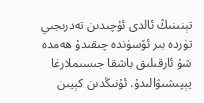تېنىنىڭ ئالدى ئۇچىدىن تەدرىجىي تۈردە بىر ئۆسۈندە چىقىدۇ ھەمدە شۇ ئارقىلىق باشقا جىسىملارغا يېپىشىۋالىدۇ. ئۇنىڭدىن كېيىن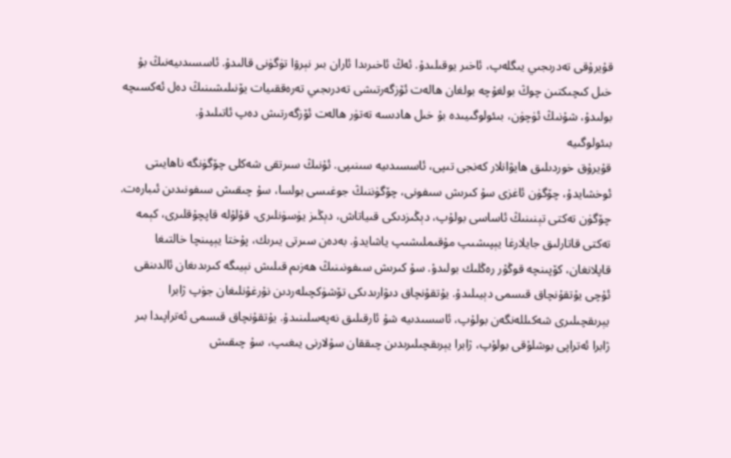قۇيرۇقى تەدرىجىي يىگلەپ، ئاخىر يوقىلىدۇ. ئەڭ ئاخىرىدا ئاران بىر نېرۋا تۈگۈنى قالىدۇ. ئاسسىدىيەنىڭ بۇ خىل كىچىكتىن چوڭ بولغۇچە بولغان ھالەت ئۆزگەرتىشى تەدرىجىي تەرەققىيات يۆنىلىشىنىڭ دەل ئەكسىچە بولىدۇ، شۇنىڭ ئۈچۈن، بىئولوگىيىدە بۇ خىل ھادىسە تەتۈر ھالەت ئۆزگەرتىش دەپ ئاتىلىدۇ.
بىئولوگىيە
قۇيرۇق خوردىلىق ھايۋانلار كەنجى تىپى، ئاسسىدىيە سىنىپى. ئۇنىڭ سىرتقى شەكلى چۆگۈنگە ناھايىتى ئوخشايدۇ، چۆگۈن ئاغزى سۇ كىرىش سىفونى، چۆگۈننىڭ جوغىسى بولسا، سۇ چىقىش سىفونىدىن ئىبارەت. چۆگۈن تەكتى تېنىنىڭ ئاساسى بولۇپ، دېڭىزدىكى قىياتاش، دېڭىز يۈسۈنلىرى، قۇلۇلە قاپچۇقلىرى، كېمە تەكتى قاتارلىق جايلارغا يېپىشىپ مۇقىملىشىپ ياشايدۇ. بەدەن سىرتى يىرىك، پۇختا يېپىنچا خالتىغا قاپلانغان، كۆپىنچە قوڭۇر رەڭلىك بولىدۇ. سۇ كىرىش سىفونىنىڭ ھەزىم قىلىش نېيىگە كىرىدىغان ئالدىنقى ئۇچى يۇتقۇنچاق قىسمى دېيىلىدۇ. يۇتقۇنچاق دىۋارىدىكى تۆشۈكچىلەردىن نۇرغۇنلىغان جۈپ ژابرا يېرىقچىلىرى شەكىللەنگەن بولۇپ، ئاسسىدىيە شۇ ئارقىلىق نەپەسلىنىدۇ. يۇتقۇنچاق قىسمى ئەتراپىدا بىر ژابرا ئەتراپى بوشلۇقى بولۇپ، ژابرا يېرىقچىلىرىدىن چىققان سۇلارنى يىغىپ، سۇ چىقىش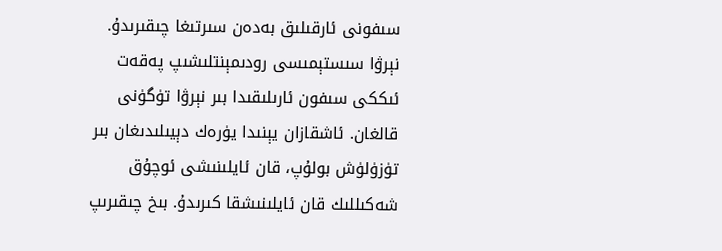سىفونى ئارقىلىق بەدەن سىرتىغا چىقىرىدۇ. نېرۋا سىستېمىسى رودىمېنتلىشىپ پەقەت ئىككى سىفون ئارىلىقىدا بىر نېرۋا تۈگۈنى قالغان. ئاشقازان يېنىدا يۈرەك دېيىلىدىغان بىر تۈزۈلۈش بولۇپ، قان ئايلىنىشى ئوچۇق شەكىللىك قان ئايلىنىشقا كىرىدۇ. بىخ چىقىرىپ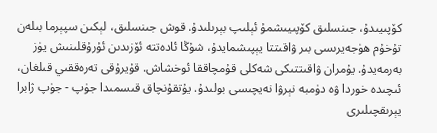كۆپىيىدۇ، جىنسلىق كۆپىيىشمۇ ئېلىپ بېرىلىدۇ. قوش جىنسلىق، لېكىن سپېرما بىلەن تۇخۇم ھۈجەيرىسى بىر ۋاقىتتا يېپىشمايدۇ، شۇڭا ئادەتتە ئۆزىدىن ئۇرۇقلىنىش يۈز بەرمەيدۇ. يۇمران ۋاقىتتىكى شەكلى قۇمچاققا ئوخشاش. قۇيرۇقى تەرەققىي قىلغان، ئىچىدە خوردا ۋە دۈمبە نېرۋا نەيچىسى بولىدۇ. يۇتقۇنچاق قىسمىدا جۈپ - جۈپ ژابرا يېرىقچىلىرى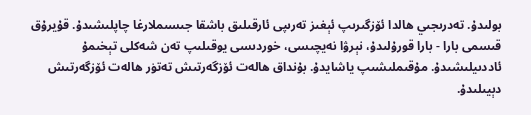بولىدۇ. تەدرىجىي ھالدا ئۆزگىرىپ ئېغىز تەرىپى ئارقىلىق باشقا جىسىملارغا چاپلىشىدۇ. قۇيرۇق قىسمى بارا - بارا قورۇلىدۇ، نېرۋا نەيچىسى، خوردىسى يوقىلىپ تەن شەكلى تېخىمۇ ئاددىيلىشىدۇ. مۇقىملىشىپ ياشايدۇ. بۇنداق ھالەت ئۆزگەرتىش تەتۈر ھالەت ئۆزگەرتىش دېيىلىدۇ.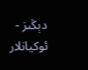دېڭىز - ئوكيانلار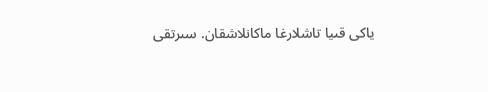ياكى قىيا تاشلارغا ماكانلاشقان. سىرتقى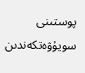پوستىنى سويۇۋەتكەندىن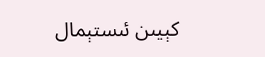كېيىن ئىستېمال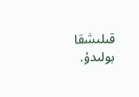قىلىشقا بولىدۇ.